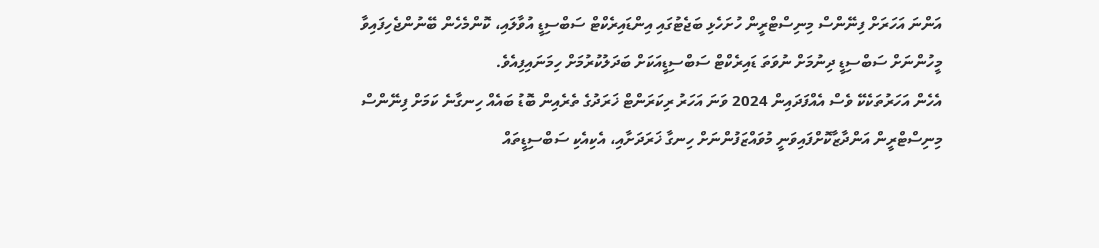އަންނަ އަހަރަށް ފިނޭންސް މިނިސްޓްރީން ހުށަހެޅި ބަޖެޓުގައި އިންޑައިރެކްޓް ސަބްސިޑީ އުވާލައި، ކޮންމެހެން ބޭނުންޖެހިފައިވާ މީހުންނަށް ސަބްސިޑީ ދިނުމަށް ނުވަތަ ޑައިރެކްޓް ސަބްސިޑީއަކަށް ބަދަލުކުރުމަށް ހިމަނައިފިއެވެ.
އެހެން އަހަރުތަކެކޭ ވެސް އެއްފަދައިން 2024 ވަނަ އަހަރު ރިކަރަންޓް ޚަރަދުގެ ތެރެއިން ބޮޑު ބައެއް ހިނގާނެ ކަމަށް ފިނޭންސް މިނިސްޓްރީން އަންދާޒާކޮށްފައިވަނީ މުވައްޒަފުންނަށް ހިނގާ ޚަރަދަށާއި، އެކިއެކި ސަބްސިޑީތައް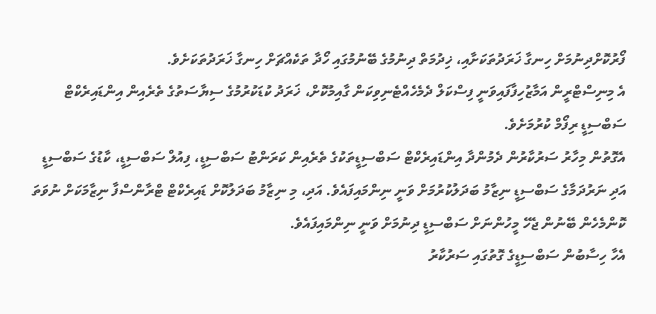ފޯރުކޮށްދިނުމަށް ހިނގާ ޚަރަދުތަކަށާއި، ޚިދުމަތް ދިނުމުގެ ބޭނުމުގައި ހޯދާ ތަކެއްޗަށް ހިނގާ ޚަރަދުތަކަށެވެ.
އެ މިނިސްޓްރީން އަމާޒުހިފާފައިވަނީ ފިސްކަލް ދެމެހެއްޓެނިވިކަން ގާއިމުކޮށް، ޚަރަދު ކުޑަކުރުމުގެ ސިޔާސަތުގެ ތެރެއިން އިންޑައިރެކްޓް ސަބްސިޑީ ރިފޯމް ކުރުމަށެވެ.
އެގޮތުން މިހާރު ސަރުކާރުން ދެމުންދާ އިންޑައިރެކްޓް ސަބްސިޑީތަކުގެ ތެރެއިން ކަރަންޓު ސަބްސިޑީ، ފިއުލް ސަބްސިޑީ، ކާޑުގެ ސަބްސިޑީ އަދި ނަރުދަމާގެ ސަބްސިޑީ ނިޒާމު ބަދަލުކުރުމަށް ވަނީ ނިންމައިފައެވެ. އަދި، މި ނިޒާމު ބަދަލުކޮށް ޑައިރެކްޓް ޓްރާންސްފާ ނިޒާމަކަށް ނުވަތަ ކޮންމެހެން ބޭނުން ޖެހޭ މީހުންނަށް ސަބްސިޑީ ދިނުމަށް ވަނީ ނިންމައިފައެވެ.
އެހާ ހިސާބުން ސަބްސިޑީގެ ގޮތުގައި ސަރުކާރު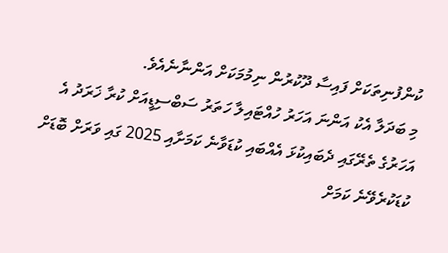ކުންފުނިތަކަށް ފައިސާ ދޫކުރުން ނިމުމަކަށް އަންނާނެއެވެ.
މި ބަދަލާ އެކު އަންނަ އަހަރު ހުއްޓައިލާ ހަތަރު ސަބްސިޑީއަށް ކުރާ ޚަރަދު އެ އަހަރުގެ ތެރޭގައި ދެބައިކުޅަ އެއްބައި ކުޑަވާނެ ކަމަށާއި 2025 ގައި ވަރަށް ބޮޑަށް ކުޑަކުރެވޭނެ ކަމަށް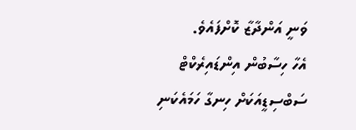ވަނީ އަންދާޒާ ކޮށްފައެވެ.
އެހާ ހިސާބުން އިންޑައިރެކްޓް ސަބްސިޑީއަކަށް ހިނގާ ހަމައެކަނި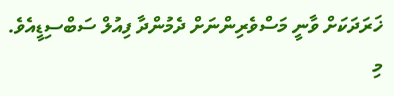ޚަރަދަކަށް ވާނީ މަސްވެރިންނަށް ދެމުންދާ ފިއުލް ސަބްސިޑީއެވެ.
މި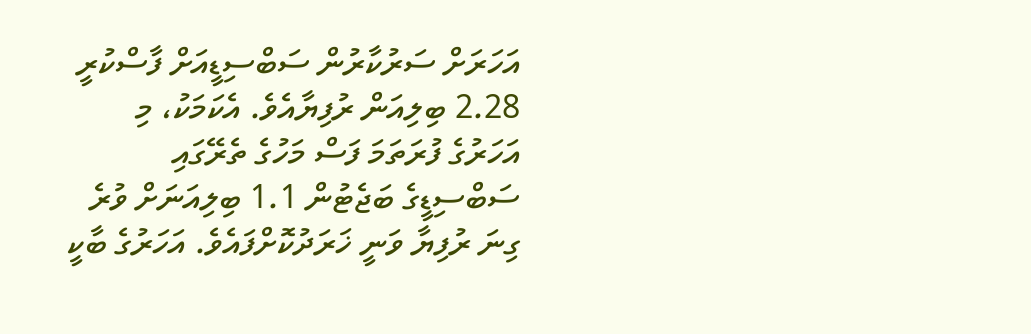އަހަރަށް ސަރުކާރުން ސަބްސިޑީއަށް ފާސްކުރީ 2.28 ބިލިއަން ރުފިޔާއެވެ. އެކަމަކު، މި އަހަރުގެ ފުރަތަމަ ފަސް މަހުގެ ތެރޭގައި ސަބްސިޑީގެ ބަޖެޓުން 1.1 ބިލިއަނަށް ވުރެ ގިނަ ރުފިޔާ ވަނީ ޚަރަދުކޮށްފައެވެ. އަހަރުގެ ބާކީ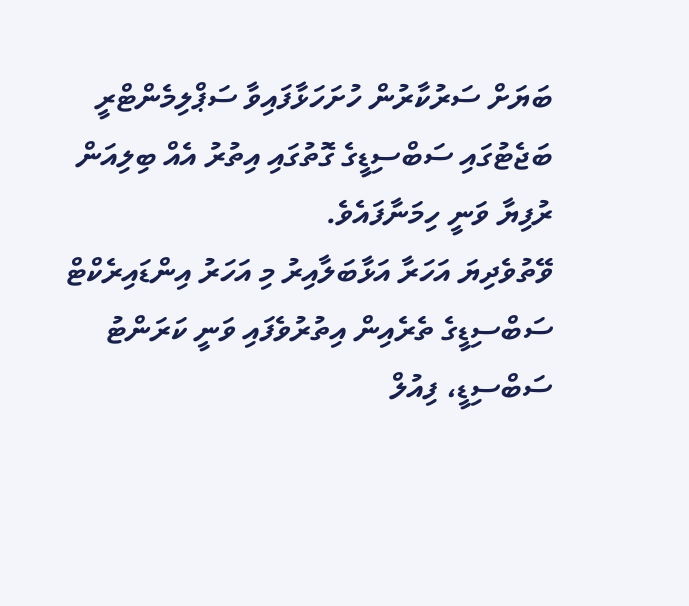ބަޔަށް ސަރުކާރުން ހުށަހަޅާފައިވާ ސަޕްލިމެންޓްރީ ބަޖެޓުގައި ސަބްސިޑީގެ ގޮތުގައި އިތުރު އެއް ބިލިއަން ރުފިޔާ ވަނީ ހިމަނާފައެވެ.
ވޭތުވެދިޔަ އަހަރާ އަޅާބަލާއިރު މި އަހަރު އިންޑައިރެކްޓް ސަބްސިޑީގެ ތެރެއިން އިތުރުވެފައި ވަނީ ކަރަންޓު ސަބްސިޑީ، ފިއުލް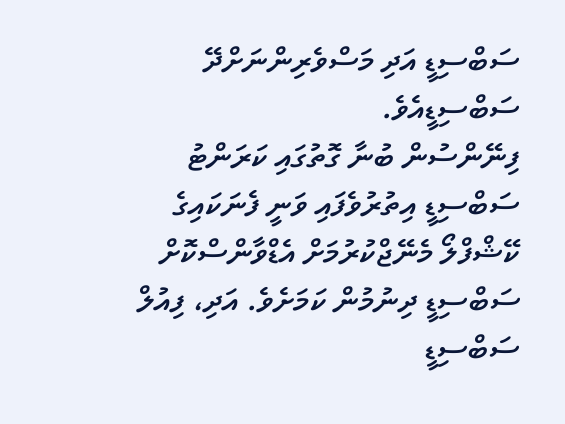ސަބްސިޑީ އަދި މަސްވެރިންނަށްދޭ ސަބްސިޑީއެވެ.
ފިނޭންސުން ބުނާ ގޮތުގައި ކަރަންޓު ސަބްސިޑީ އިތުރުވެފައި ވަނީ ފެނަކައިގެ ކޭޝްފްލޯ މެނޭޖްކުރުމަށް އެޑްވާންސްކޮށް ސަބްސިޑީ ދިނުމުން ކަމަށެވެ. އަދި، ފިއުލް ސަބްސިޑީ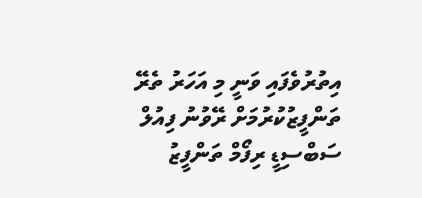އިތުރުވެފައި ވަނީ މި އަހަރު ތެރޭ ތަންފީޒުކުރުމަށް ރޭވުނު ފިއުލް ސަބްސިޑީ ރިފޯމް ތަންފީޒު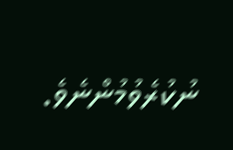ނުކުރެވުމުންނެވެ.